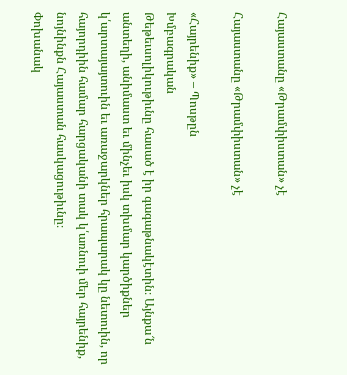Հայաստանը «Թրամփիստան» չէ

Հայաստանը «Թրամփիստան» չէ

«Հայրենիք» – Պոսթըն
Խմբագրական
Թեթեւսոլիկութիւնը հասած է իր գագաթնակէտին։ Այնքա՜ն անտեղի, անիմաստ եւ մինչեւ իսկ տխմար կարծիքներ կ՛արտայայտուին եւ առաջարկներ հրապարակ կը նետուին, որ հայորդիին համար հարցականի տակ կ՛առնուի մեր հայրենիք, նոյնինքն Հայաստան հասկացութիւնը։
Փոխանակ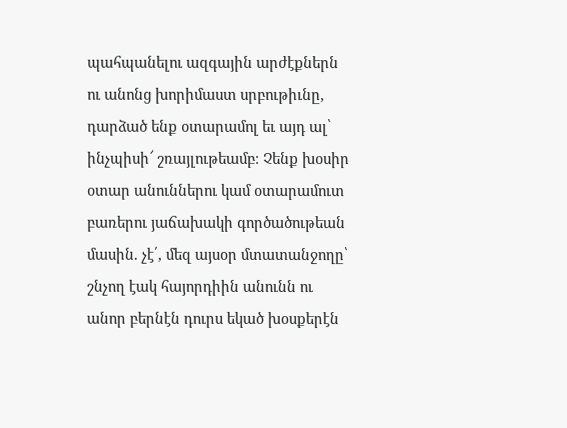պահպանելու ազգային արժէքներն ու անոնց խորիմաստ սրբութիւնը, դարձած ենք օտարամոլ եւ այդ ալ՝ ինչպիսի՜ շռայլութեամբ։ Չենք խօսիր օտար անուններու կամ օտարամուտ բառերու յաճախակի գործածութեան մասին. չէ՛, մեզ այսօր մտատանջողը՝ շնչող էակ հայորդիին անունն ու անոր բերնէն դուրս եկած խօսքերէն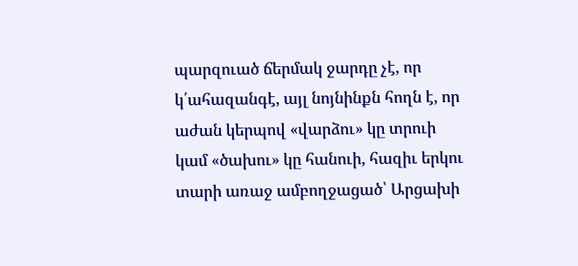պարզուած ճերմակ ջարդը չէ, որ կ՛ահազանգէ, այլ նոյնինքն հողն է, որ աժան կերպով «վարձու» կը տրուի կամ «ծախու» կը հանուի, հազիւ երկու տարի առաջ ամբողջացած՝ Արցախի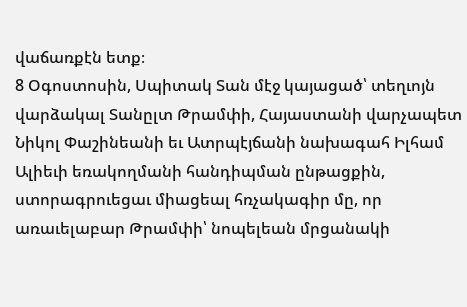վաճառքէն ետք։
8 Օգոստոսին, Սպիտակ Տան մէջ կայացած՝ տեղւոյն վարձակալ Տանըլտ Թրամփի, Հայաստանի վարչապետ Նիկոլ Փաշինեանի եւ Ատրպէյճանի նախագահ Իլհամ Ալիեւի եռակողմանի հանդիպման ընթացքին, ստորագրուեցաւ միացեալ հռչակագիր մը, որ առաւելաբար Թրամփի՝ նոպելեան մրցանակի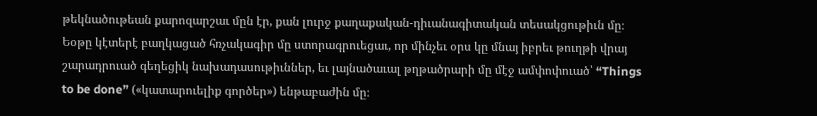թեկնածութեան քարոզարշաւ մըն էր, քան լուրջ քաղաքական-դիւանագիտական տեսակցութիւն մը։ Եօթը կէտերէ բաղկացած հռչակագիր մը ստորագրուեցաւ, որ մինչեւ օրս կը մնայ իբրեւ թուղթի վրայ շարադրուած գեղեցիկ նախադասութիւններ, եւ լայնածաւալ թղթածրարի մը մէջ ամփոփուած՝ “Things to be done” («կատարուելիք գործեր») ենթաբաժին մը։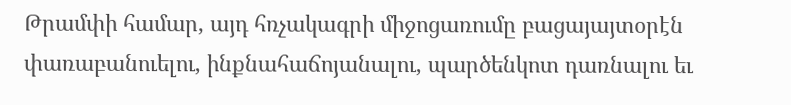Թրամփի համար, այդ հռչակագրի միջոցառումը բացայայտօրէն փառաբանուելու, ինքնահաճոյանալու, պարծենկոտ դառնալու եւ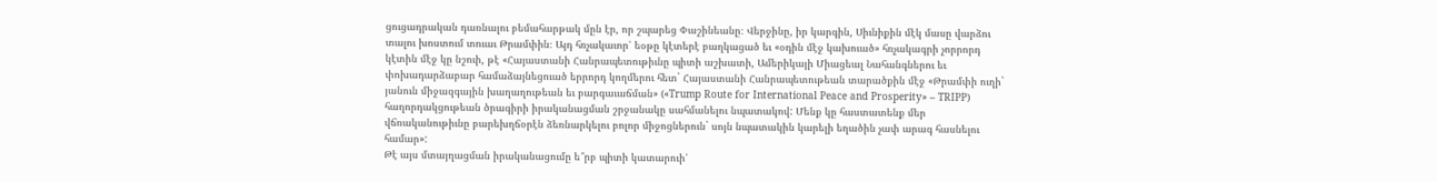ցուցադրական դառնալու բեմահարթակ մըն էր, որ շպարեց Փաշինեանը։ Վերջինը, իր կարգին, Սիւնիքին մէկ մասը վարձու տալու խոստում տուաւ Թրամփին։ Այդ հռչակաւոր՝ եօթը կէտերէ բաղկացած եւ «օդին մէջ կախուած» հռչակագրի չորրորդ կէտին մէջ կը նշուի, թէ «Հայաստանի Հանրապետութիւնը պիտի աշխատի, Ամերիկայի Միացեալ Նահանգներու եւ փոխադարձաբար համաձայնեցուած երրորդ կողմերու հետ` Հայաստանի Հանրապետութեան տարածքին մէջ «Թրամփի ուղի` յանուն միջազգային խաղաղութեան եւ բարգաւաճման» («Trump Route for International Peace and Prosperity» – TRIPP) հաղորդակցութեան ծրագիրի իրականացման շրջանակը սահմանելու նպատակով: Մենք կը հաստատենք մեր վճռականութիւնը բարեխղճօրէն ձեռնարկելու բոլոր միջոցներուն` սոյն նպատակին կարելի եղածին չափ արագ հասնելու համար»:
Թէ այս մտայղացման իրականացումը ե՞րբ պիտի կատարուի՝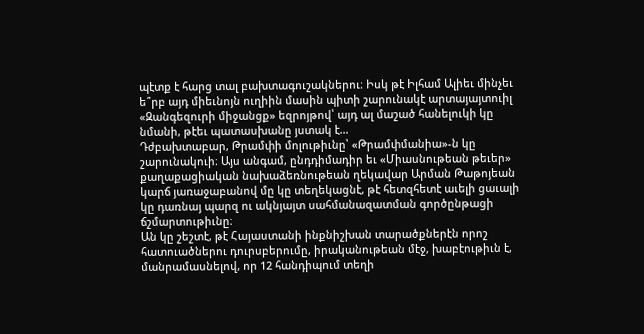պէտք է հարց տալ բախտագուշակներու։ Իսկ թէ Իլհամ Ալիեւ մինչեւ ե՞րբ այդ միեւնոյն ուղիին մասին պիտի շարունակէ արտայայտուիլ «Զանգեզուրի միջանցք» եզրոյթով՝ այդ ալ մաշած հանելուկի կը նմանի, թէեւ պատասխանը յստակ է…
Դժբախտաբար, Թրամփի մոլութիւնը՝ «Թրամփմանիա»-ն կը շարունակուի։ Այս անգամ, ընդդիմադիր եւ «Միասնութեան թեւեր» քաղաքացիական նախաձեռնութեան ղեկավար Արման Թաթոյեան կարճ յառաջաբանով մը կը տեղեկացնէ, թէ հետզհետէ աւելի ցաւալի կը դառնայ պարզ ու ակնյայտ սահմանազատման գործընթացի ճշմարտութիւնը։
Ան կը շեշտէ, թէ Հայաստանի ինքնիշխան տարածքներէն որոշ հատուածներու դուրսբերումը, իրականութեան մէջ, խաբէութիւն է, մանրամասնելով, որ 12 հանդիպում տեղի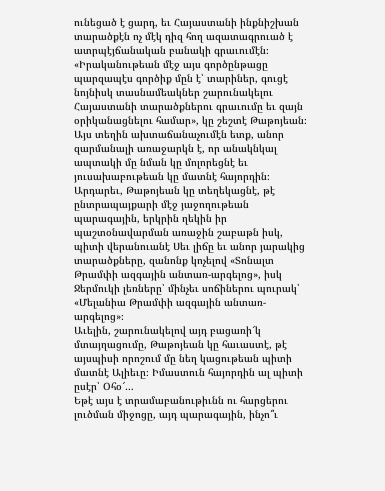ունեցած է ցարդ, եւ Հայաստանի ինքնիշխան տարածքէն ոչ մէկ դիզ հող ազատագրուած է ատրպէյճանական բանակի գրաւումէն։
«Իրականութեան մէջ այս գործընթացը պարզապէս գործիք մըն է՝ տարիներ, գուցէ նոյնիսկ տասնամեակներ շարունակելու Հայաստանի տարածքներու գրաւումը եւ զայն օրիկանացնելու համար», կը շեշտէ Թաթոյեան։
Այս տեղին ախտաճանաչումէն ետք, անոր զարմանալի առաջարկն է, որ անակնկալ ապտակի մը նման կը մոլորեցնէ եւ յուսախաբութեան կը մատնէ հայորդին։ Արդարեւ, Թաթոյեան կը տեղեկացնէ, թէ ընտրապայքարի մէջ յաջողութեան պարագային, երկրին ղեկին իր պաշտօնավարման առաջին շաբաթն իսկ, պիտի վերանուանէ Սեւ լիճը եւ անոր յարակից տարածքները, զանոնք կոչելով «Տոնալտ Թրամփի ազգային անտառ-արգելոց», իսկ Ջերմուկի լեռները՝ մինչեւ սոճիներու պուրակ՝ «Մելանիա Թրամփի ազգային անտառ-արգելոց»։
Աւելին, շարունակելով այդ բացառի՜կ մտայղացումը, Թաթոյեան կը հաւաստէ, թէ այսպիսի որոշում մը նեղ կացութեան պիտի մատնէ Ալիեւը։ Իմաստուն հայորդին ալ պիտի ըսէր՝ Օհօ՜…
Եթէ այս է տրամաբանութիւնն ու հարցերու լուծման միջոցը, այդ պարագային, ինչո՞ւ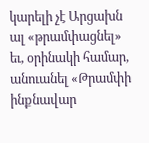կարելի չէ Արցախն ալ «թրամփացնել» եւ, օրինակի համար, անուանել «Թրամփի ինքնավար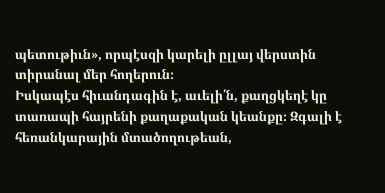պետութիւն», որպէսզի կարելի ըլլայ վերստին տիրանալ մեր հողերուն։
Իսկապէս հիւանդագին է, աւելի՛ն, քաղցկեղէ կը տառապի հայրենի քաղաքական կեանքը։ Զգալի է հեռանկարային մտածողութեան,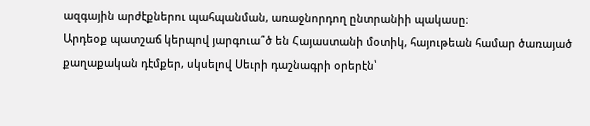ազգային արժէքներու պահպանման, առաջնորդող ընտրանիի պակասը։
Արդեօք պատշաճ կերպով յարգուա՞ծ են Հայաստանի մօտիկ, հայութեան համար ծառայած քաղաքական դէմքեր, սկսելով Սեւրի դաշնագրի օրերէն՝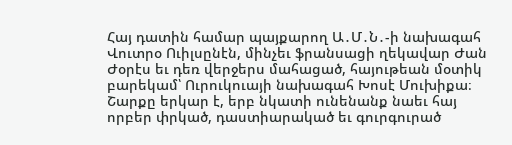Հայ դատին համար պայքարող Ա․Մ․Ն․-ի նախագահ Վուտրօ Ուիլսընէն, մինչեւ ֆրանսացի ղեկավար Ժան Ժօրէս եւ դեռ վերջերս մահացած, հայութեան մօտիկ բարեկամ՝ Ուրուկուայի նախագահ Խոսէ Մուխիքա։ Շարքը երկար է, երբ նկատի ունենանք նաեւ հայ որբեր փրկած, դաստիարակած եւ գուրգուրած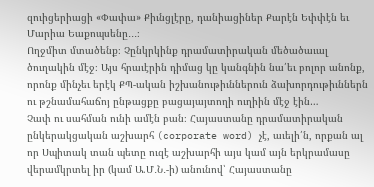զուիցերիացի «Փափա» Քիւնցլէրը, դանիացիներ Քարէն Եփփէն եւ Մարիա Եաքոպսենը․․․։
Ողջմիտ մտածենք։ Չընկրկինք դրամատիրական մեծածաւալ ծուղակին մէջ։ Այս հրաւէրին դիմաց կը կանգնին նա՛եւ բոլոր անոնք, որոնք մինչեւ երէկ ՔՊ-ական իշխանութիւններուն ձախորդութիւններն ու թշնամահաճոյ ընթացքը բացայայտողի ուղիին մէջ էին…
Չափ ու սահման ունի ամէն բան։ Հայաստանը դրամատիրական ընկերակցական աշխարհ (corporate word) չէ, աւելի՛ն, որքան ալ որ Սպիտակ տան պետը ուզէ աշխարհի այս կամ այն երկրամասը վերամկրտել իր (կամ Ա.Մ․Ն․-ի) անունով՝ Հայաստանը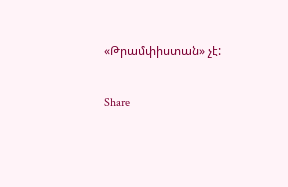«Թրամփիստան» չէ:

Share